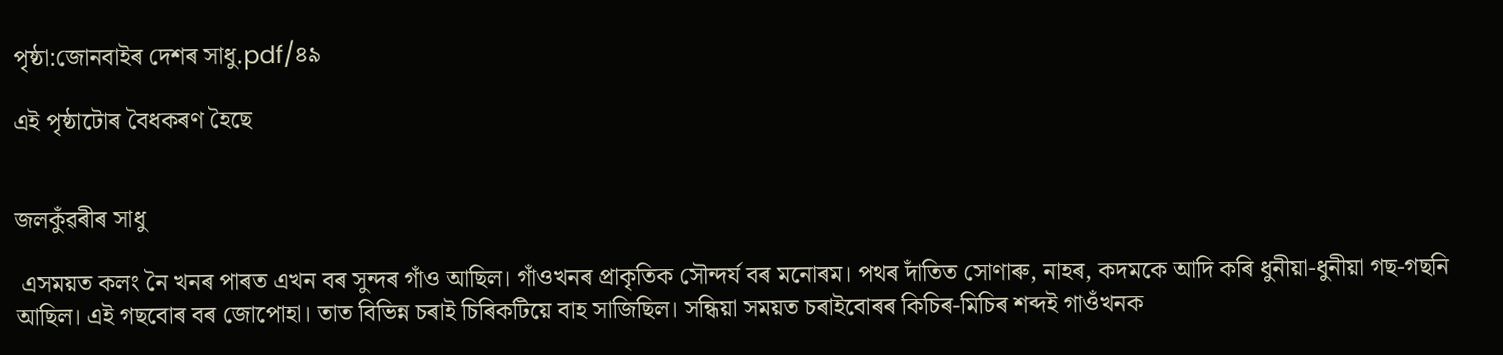পৃষ্ঠা:জোনবাইৰ দেশৰ সাধু.pdf/৪৯

এই পৃষ্ঠাটোৰ বৈধকৰণ হৈছে


জলকুঁৱৰীৰ সাধু

 এসময়ত কলং নৈ খনৰ পাৰত এখন বৰ সুন্দৰ গাঁও আছিল। গাঁওখনৰ প্ৰাকৃতিক সৌন্দৰ্য বৰ মনোৰম। পথৰ দাঁতিত সোণাৰু, নাহৰ, কদমকে আদি কৰি ধুনীয়া-ধুনীয়া গছ-গছনি আছিল। এই গছবোৰ বৰ জোপোহা। তাত বিভিন্ন চৰাই চিৰিকটিয়ে বাহ সাজিছিল। সন্ধিয়া সময়ত চৰাইবোৰৰ কিচিৰ-মিচিৰ শব্দই গাওঁখনক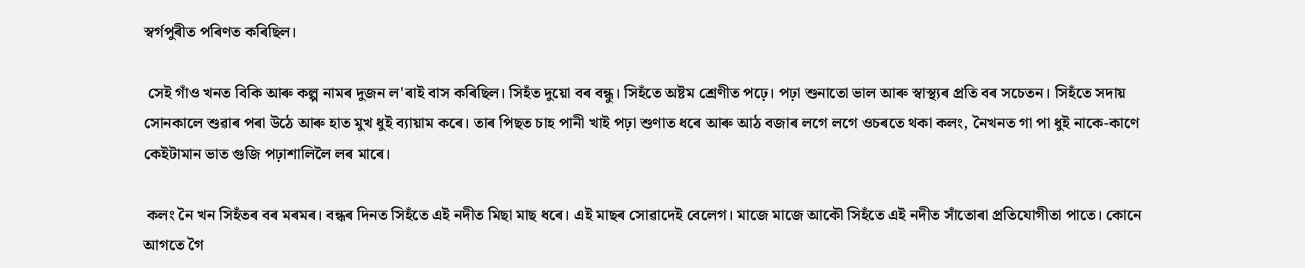স্বৰ্গপুৰীত পৰিণত কৰিছিল।

 সেই গাঁও খনত বিকি আৰু কল্প নামৰ দুজন ল'ৰাই বাস কৰিছিল। সিহঁত দুয়ো বৰ বন্ধু। সিহঁতে অষ্টম শ্ৰেণীত পঢ়ে। পঢ়া শুনাতো ভাল আৰু স্বাস্থ্যৰ প্ৰতি বৰ সচেতন। সিহঁতে সদায় সোনকালে শুৱাৰ পৰা উঠে আৰু হাত মুখ ধুই ব্যায়াম কৰে। তাৰ পিছত চাহ পানী খাই পঢ়া শুণাত ধৰে আৰু আঠ বজাৰ লগে লগে ওচৰতে থকা কলং, নৈখনত গা পা ধুই নাকে-কাণে কেইটামান ভাত গুজি পঢ়াশালিলৈ লৰ মাৰে।

 কলং নৈ খন সিহঁতৰ বৰ মৰমৰ। বন্ধৰ দিনত সিহঁতে এই নদীত মিছা মাছ ধৰে। এই মাছৰ সোৱাদেই বেলেগ। মাজে মাজে আকৌ সিহঁতে এই নদীত সাঁতোৰা প্ৰতিযোগীতা পাতে। কোনে আগতে গৈ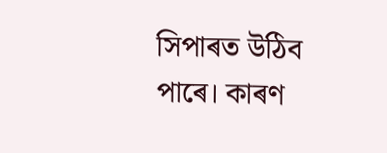সিপাৰত উঠিব পাৰে। কাৰণ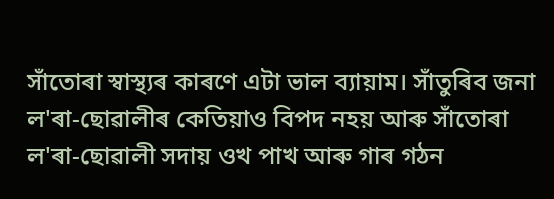সাঁতোৰা স্বাস্থ্যৰ কাৰণে এটা ভাল ব্যায়াম। সাঁতুৰিব জনা ল'ৰা-ছোৱালীৰ কেতিয়াও বিপদ নহয় আৰু সাঁতোৰা ল'ৰা-ছোৱালী সদায় ওখ পাখ আৰু গাৰ গঠন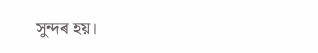সুন্দৰ হয়।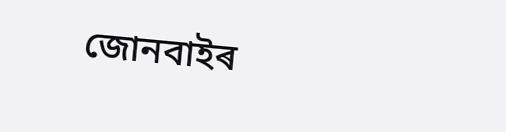জোনবাইৰ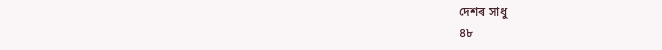দেশৰ সাধু
৪৮